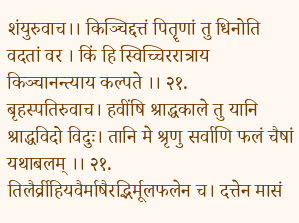शंयुरुवाच।। किञ्चिद्दत्तं पितॄणां तु धिनोति वदतां वर । किं हि स्विच्चिररात्राय किञ्चानन्त्याय कल्पते ।। २१.
बृहस्पतिरुवाच। हवींषि श्राद्धकाले तु यानि श्राद्धविदो विदुः। तानि मे श्रृणु सर्वाणि फलं चैषां यथाबलम् ।। २१.
तिलैर्व्रीहियवैर्माषैरद्भिर्मूलफलेन च। दत्तेन मासं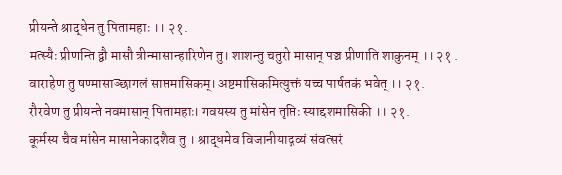प्रीयन्ते श्राद्धेन तु पितामहाः ।। २१.
मत्स्यैः प्रीणन्ति द्वौ मासौ त्रीन्मासान्हारिणेन तु। शाशन्तु चतुरो मासान् पञ्च प्रीणाति शाकुनम् ।। २१ .
वाराहेण तु षण्मासाञ्छागलं साप्तमासिकम्। अष्टमासिकमित्युक्तं यच्च पार्षतकं भवेत् ।। २१.
रौरवेण तु प्रीयन्ते नवमासान् पितामहाः। गवयस्य तु मांसेन तृप्तिः स्याद्दशमासिकी ।। २१.
कूर्मस्य चैव मांसेन मासानेकादशैव तु । श्राद्धमेव विजानीयाद्गव्यं संवत्सरं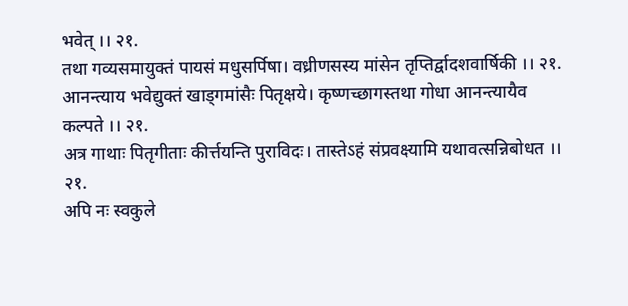भवेत् ।। २१.
तथा गव्यसमायुक्तं पायसं मधुसर्पिषा। वध्रीणसस्य मांसेन तृप्तिर्द्वादशवार्षिकी ।। २१.
आनन्त्याय भवेद्युक्तं खाड्गमांसैः पितृक्षये। कृष्णच्छागस्तथा गोधा आनन्त्यायैव कल्पते ।। २१.
अत्र गाथाः पितृगीताः कीर्त्तयन्ति पुराविदः। तास्तेऽहं संप्रवक्ष्यामि यथावत्सन्निबोधत ।। २१.
अपि नः स्वकुले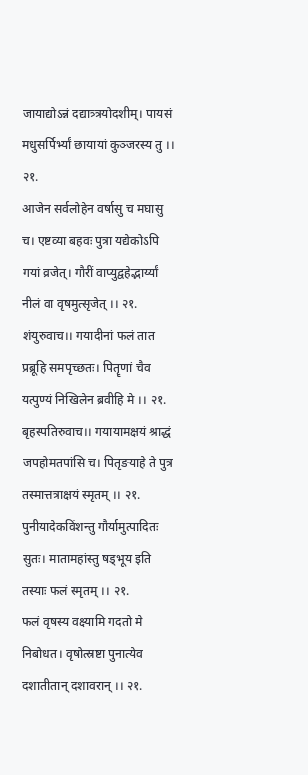जायाद्योऽन्नं दद्यात्र्त्रयोदशीम्। पायसं मधुसर्पिर्भ्यां छायायां कुञ्जरस्य तु ।। २१.
आजेन सर्वलोहेन वर्षासु च मघासु च। एष्टव्या बहवः पुत्रा यद्येकोऽपि गयां व्रजेत्। गौरीं वाप्युद्वहेद्भार्य्यां नीलं वा वृषमुत्सृजेत् ।। २१.
शंयुरुवाच।। गयादीनां फलं तात प्रब्रूहि समपृच्छतः। पितॄणां चैव यत्पुण्यं निखिलेन ब्रवीहि मे ।। २१.
बृहस्पतिरुवाच।। गयायामक्षयं श्राद्धं जपहोमतपांसि च। पितृङयाहे ते पुत्र तस्मात्तत्राक्षयं स्मृतम् ।। २१.
पुनीयादेकविंशन्तु गौर्यामुत्पादितः सुतः। मातामहांस्तु षड्भूय इति तस्याः फलं स्मृतम् ।। २१.
फलं वृषस्य वक्ष्यामि गदतो मे निबोधत। वृषोत्स्रष्टा पुनात्येव दशातीतान् दशावरान् ।। २१.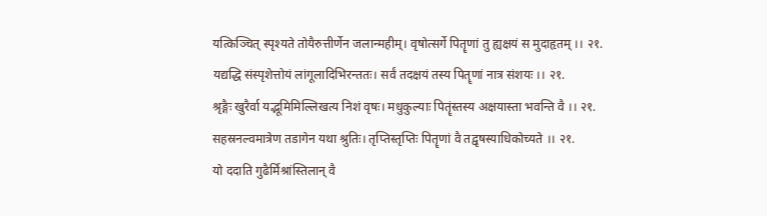यत्किञ्चित् स्पृश्यते तोयैरुत्तीर्णेन जलान्महीम्। वृषोत्सर्गे पितॄणां तु ह्यक्षयं स मुदाहृतम् ।। २१.
यद्यद्धि संस्पृशेत्तोयं लांगूलादिभिरन्ततः। सर्वं तदक्षयं तस्य पितॄणां नात्र संशयः ।। २१.
श्रृङ्गैः खुरैर्वा यद्भूमिमिल्लिखत्य निशं वृषः। मधुकुल्याः पितॄंस्तस्य अक्षयास्ता भवन्ति वै ।। २१.
सहस्रनल्वमात्रेण तडागेन यथा श्रुतिः। तृप्तिस्तृप्तिः पितॄणां वै तद्वृषस्याधिकोच्यते ।। २१.
यो ददाति गुढैर्मिश्रांस्तिलान् वै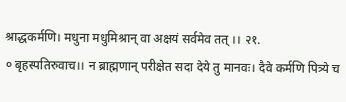श्राद्धकर्मणि। मधुना मधुमिश्रान् वा अक्षयं सर्वमेव तत् ।। २१.
० बृहस्पतिरुवाच।। न ब्राह्मणान् परीक्षेत सदा देये तु मानवः। दैवे कर्मणि पित्र्ये च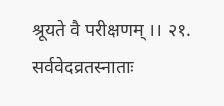श्रूयते वै परीक्षणम् ।। २१.
सर्ववेदव्रतस्नाताः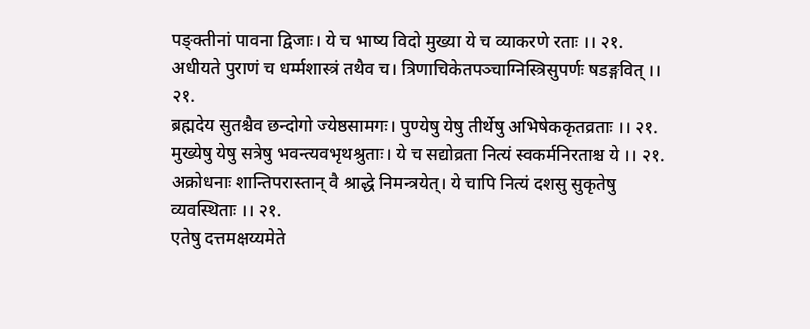पङ्क्तीनां पावना द्विजाः। ये च भाष्य विदो मुख्या ये च व्याकरणे रताः ।। २१.
अधीयते पुराणं च धर्म्मशास्त्रं तथैव च। त्रिणाचिकेतपञ्चाग्निस्त्रिसुपर्णः षडङ्गवित् ।। २१.
ब्रह्मदेय सुतश्चैव छन्दोगो ज्येष्ठसामगः। पुण्येषु येषु तीर्थेषु अभिषेककृतव्रताः ।। २१.
मुख्येषु येषु सत्रेषु भवन्त्यवभृथश्रुताः। ये च सद्योव्रता नित्यं स्वकर्मनिरताश्च ये ।। २१.
अक्रोधनाः शान्तिपरास्तान् वै श्राद्धे निमन्त्रयेत्। ये चापि नित्यं दशसु सुकृतेषु व्यवस्थिताः ।। २१.
एतेषु दत्तमक्षय्यमेते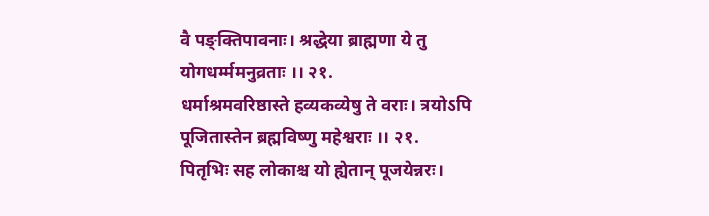वै पङ्क्तिपावनाः। श्रद्धेया ब्राह्मणा ये तु योगधर्म्ममनुव्रताः ।। २१.
धर्माश्रमवरिष्ठास्ते हव्यकव्येषु ते वराः। त्रयोऽपि पूजितास्तेन ब्रह्मविष्णु महेश्वराः ।। २१.
पितृभिः सह लोकाश्च यो ह्येतान् पूजयेन्नरः।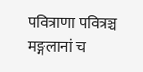पवित्राणा पवित्रञ्च मङ्गलानां च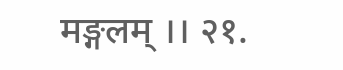मङ्गलम् ।। २१.